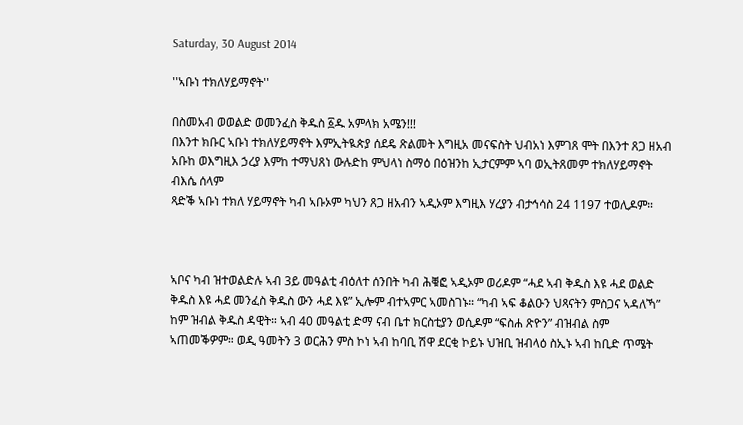Saturday, 30 August 2014

''ኣቡነ ተክለሃይማኖት''

በስመአብ ወወልድ ወመንፈስ ቅዱስ ፩ዱ አምላክ አሜን!!!
በእንተ ክቡር ኣቡነ ተክለሃይማኖት እምኢትዪጵያ ሰደዴ ጽልመት እግዚአ መናፍስት ህብአነ እምገጸ ሞት በእንተ ጸጋ ዘአብ አቡከ ወእግዚእ ኃረያ እምከ ተማህጸነ ውሉድከ ምህላነ ስማዕ በዕዝንከ ኢታርምም ኣባ ወኢትጸመም ተክለሃይማኖት ብእሴ ሰላም
ጻድቕ ኣቡነ ተክለ ሃይማኖት ካብ ኣቡኦም ካህን ጸጋ ዘአብን ኣዲኦም እግዚእ ሃረያን ብታኅሳስ 24 1197 ተወሊዶም።



ኣቦና ካብ ዝተወልድሉ ኣብ 3ይ መዓልቲ ብዕለተ ሰንበት ካብ ሕቑፎ ኣዲኦም ወሪዶም “ሓደ ኣብ ቅዱስ እዩ ሓደ ወልድ ቅዱስ እዩ ሓደ መንፈስ ቅዱስ ውን ሓደ እዩ” ኢሎም ብተኣምር ኣመስገኑ። “ካብ ኣፍ ቆልዑን ህጻናትን ምስጋና ኣዳለኻ” ከም ዝብል ቅዱስ ዳዊት። ኣብ 40 መዓልቲ ድማ ናብ ቤተ ክርስቲያን ወሲዶም “ፍስሐ ጽዮን” ብዝብል ስም ኣጠመቕዎም። ወዲ ዓመትን 3 ወርሕን ምስ ኮነ ኣብ ከባቢ ሽዋ ደርቂ ኮይኑ ህዝቢ ዝብላዕ ስኢኑ ኣብ ከቢድ ጥሜት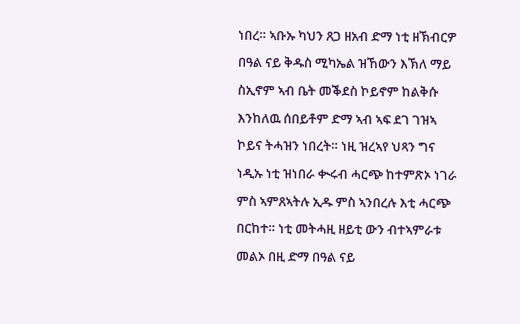ነበረ። ኣቡኡ ካህን ጸጋ ዘአብ ድማ ነቲ ዘኽብርዎ በዓል ናይ ቅዱስ ሚካኤል ዝኸውን እኽለ ማይ ስኢኖም ኣብ ቤት መቕደስ ኮይኖም ከልቅሱ እንከለዉ ሰበይቶም ድማ ኣብ ኣፍ ደገ ገዝኣ ኮይና ትሓዝን ነበረት። ነዚ ዝረኣየ ህጻን ግና ነዲኡ ነቲ ዝነበራ ቊሩብ ሓርጭ ከተምጽኦ ነገራ ምስ ኣምጸኣትሉ ኢዱ ምስ ኣንበረሉ እቲ ሓርጭ በርከተ። ነቲ መትሓዚ ዘይቲ ውን ብተኣምራቱ መልኦ በዚ ድማ በዓል ናይ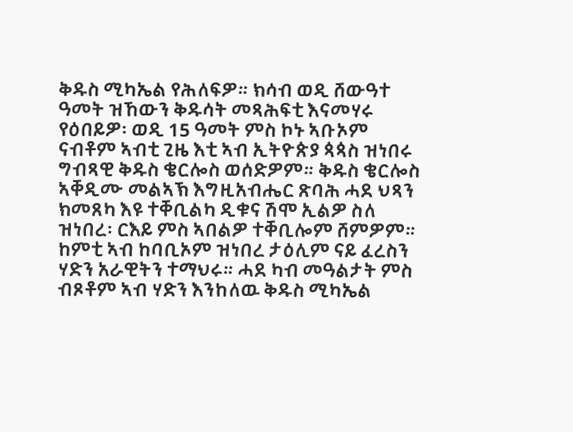ቅዱስ ሚካኤል የሕለፍዎ። ክሳብ ወዲ ሸውዓተ ዓመት ዝኸውን ቅዱሳት መጻሕፍቲ እናመሃሩ የዕበይዎ፡ ወዲ 15 ዓመት ምስ ኮኑ ኣቡኦም ናብቶም ኣብቲ ጊዜ እቲ ኣብ ኢትዮጵያ ጳጳስ ዝነበሩ ግብጻዊ ቅዱስ ቄርሎስ ወሰድዎም። ቅዱስ ቄርሎስ ኣቐዲሙ መልኣኽ እግዚአብሔር ጽባሕ ሓደ ህጻን ክመጸካ እዩ ተቐቢልካ ዲቁና ሽሞ ኢልዎ ስለ ዝነበረ፡ ርእይ ምስ ኣበልዎ ተቐቢሎም ሸምዎም። ከምቲ ኣብ ከባቢኦም ዝነበረ ታዕሊም ናይ ፈረስን ሃድን አራዊትን ተማህሩ። ሓደ ካብ መዓልታት ምስ ብጾቶም ኣብ ሃድን እንከለዉ ቅዱስ ሚካኤል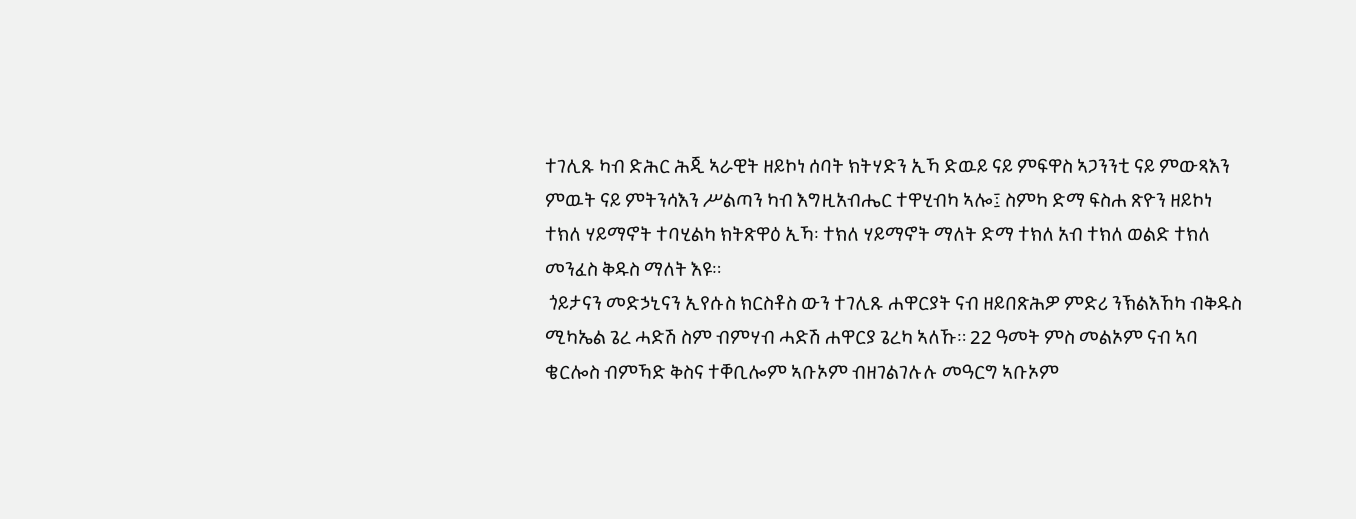ተገሊጹ ካብ ድሕር ሕጂ ኣራዊት ዘይኮነ ሰባት ክትሃድን ኢኻ ድዉይ ናይ ምፍዋስ ኣጋንንቲ ናይ ምውጻእን ምዉት ናይ ምትንሳእን ሥልጣን ካብ እግዚአብሔር ተዋሂብካ ኣሎ፤ ስምካ ድማ ፍስሐ ጽዮን ዘይኮነ ተክለ ሃይማኖት ተባሂልካ ክትጽዋዕ ኢኻ፡ ተክለ ሃይማኖት ማለት ድማ ተክለ አብ ተክለ ወልድ ተክለ መንፈስ ቅዱስ ማለት እዩ።
 ጎይታናን መድኃኒናን ኢየሱስ ክርስቶስ ውን ተገሊጹ ሐዋርያት ናብ ዘይበጽሕዎ ምድሪ ንኽልእኸካ ብቅዱስ ሚካኤል ጌረ ሓድሽ ስም ብምሃብ ሓድሽ ሐዋርያ ጌረካ ኣለኹ። 22 ዓመት ምስ መልኦም ናብ ኣባ ቄርሎስ ብምኻድ ቅስና ተቐቢሎም ኣቡኦም ብዘገልገሉሉ መዓርግ ኣቡኦም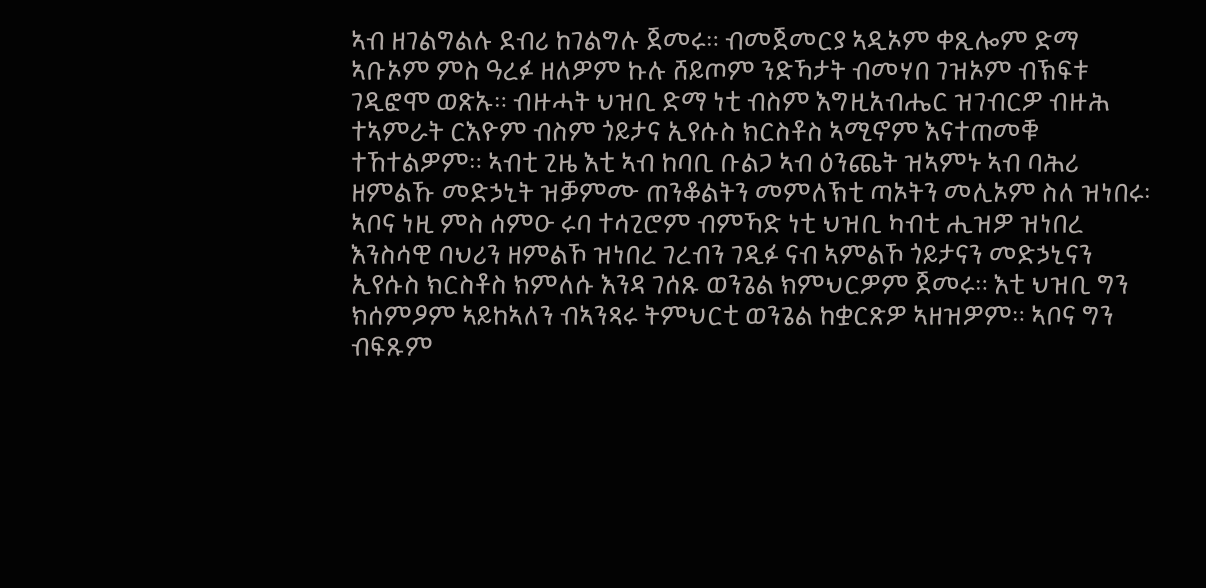ኣብ ዘገልግልሉ ደብሪ ከገልግሉ ጀመሩ። ብመጀመርያ ኣዲኦም ቀጺሎም ድማ ኣቡኦም ምስ ዓረፉ ዘለዎም ኩሉ ሸይጦም ንድኻታት ብመሃበ ገዝኦም ብኽፍቱ ገዲፎሞ ወጽኡ። ብዙሓት ህዝቢ ድማ ነቲ ብስም እግዚአብሔር ዝገብርዎ ብዙሕ ተኣምራት ርእዮም ብስም ጎይታና ኢየሱስ ክርስቶስ ኣሚኖም እናተጠመቑ ተኸተልዎም። ኣብቲ ጊዜ እቲ ኣብ ከባቢ ቡልጋ ኣብ ዕንጨት ዝኣምኑ ኣብ ባሕሪ ዘምልኹ መድኃኒት ዝቓምሙ ጠንቆልትን መምለኽቲ ጣኦትን መሊኦም ስለ ዝነበሩ፡ ኣቦና ነዚ ምስ ሰምዑ ሩባ ተሳጊሮም ብምኻድ ነቲ ህዝቢ ካብቲ ሒዝዎ ዝነበረ እንስሳዊ ባህሪን ዘምልኾ ዝነበረ ገረብን ገዲፉ ናብ ኣምልኾ ጎይታናን መድኃኒናን ኢየሱስ ክርስቶስ ክምለሱ እንዳ ገሰጹ ወንጌል ክምህርዎም ጀመሩ። እቲ ህዝቢ ግን ክሰምዖም ኣይከኣለን ብኣንጻሩ ትምህርቲ ወንጌል ከቋርጽዎ ኣዘዝዎም። ኣቦና ግን ብፍጹም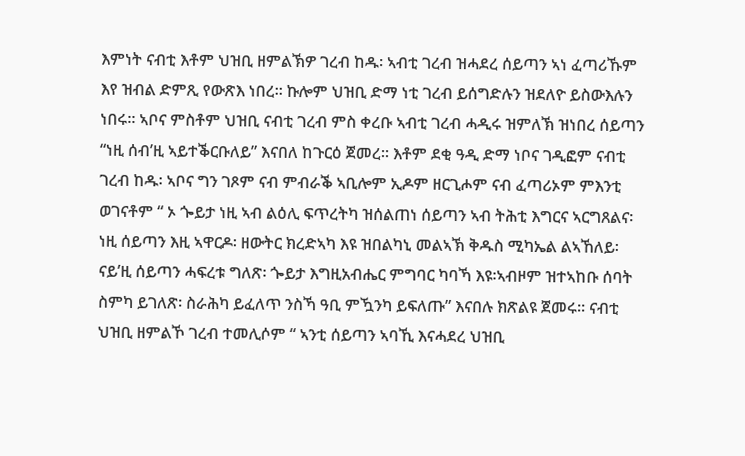እምነት ናብቲ እቶም ህዝቢ ዘምልኽዎ ገረብ ከዱ፡ ኣብቲ ገረብ ዝሓደረ ሰይጣን ኣነ ፈጣሪኹም እየ ዝብል ድምጺ የውጽእ ነበረ። ኩሎም ህዝቢ ድማ ነቲ ገረብ ይሰግድሉን ዝደለዮ ይስውእሉን ነበሩ። ኣቦና ምስቶም ህዝቢ ናብቲ ገረብ ምስ ቀረቡ ኣብቲ ገረብ ሓዲሩ ዝምለኽ ዝነበረ ሰይጣን “ነዚ ሰብ’ዚ ኣይተቕርቡለይ” እናበለ ከጉርዕ ጀመረ። እቶም ደቂ ዓዲ ድማ ነቦና ገዲፎም ናብቲ ገረብ ከዱ፡ ኣቦና ግን ገጾም ናብ ምብራቕ ኣቢሎም ኢዶም ዘርጊሖም ናብ ፈጣሪኦም ምእንቲ ወገናቶም “ ኦ ጐይታ ነዚ ኣብ ልዕሊ ፍጥረትካ ዝሰልጠነ ሰይጣን ኣብ ትሕቲ እግርና ኣርግጸልና፡ ነዚ ሰይጣን እዚ ኣዋርዶ፡ ዘውትር ክረድኣካ እዩ ዝበልካኒ መልኣኽ ቅዱስ ሚካኤል ልኣኸለይ፡ ናይ’ዚ ሰይጣን ሓፍረቱ ግለጽ፡ ጐይታ እግዚአብሔር ምግባር ካባኻ እዩ፡ኣብዞም ዝተኣከቡ ሰባት ስምካ ይገለጽ፡ ስራሕካ ይፈለጥ ንስኻ ዓቢ ምዃንካ ይፍለጡ” እናበሉ ክጽልዩ ጀመሩ። ናብቲ ህዝቢ ዘምልኾ ገረብ ተመሊሶም “ ኣንቲ ሰይጣን ኣባኺ እናሓደረ ህዝቢ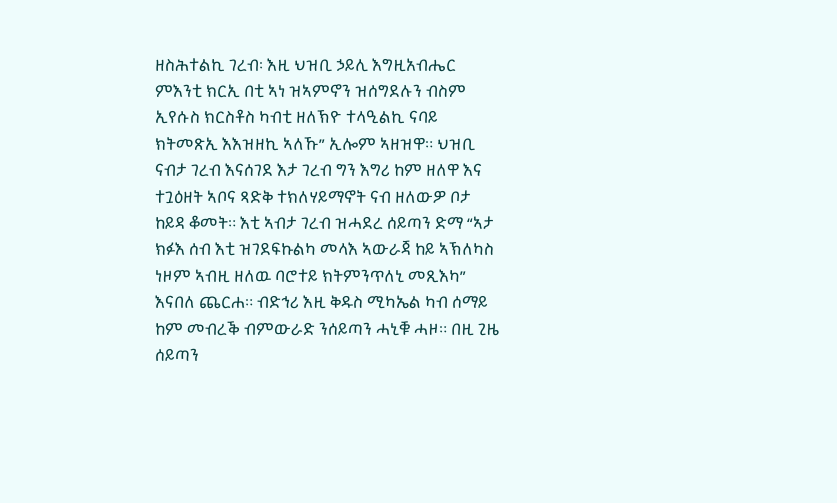ዘስሕተልኪ ገረብ፡ እዚ ህዝቢ ኃይሊ እግዚአብሔር ምእንቲ ክርኢ በቲ ኣነ ዝኣምኖን ዝሰግደሉን ብስም ኢየሱስ ክርስቶስ ካብቲ ዘለኽዮ ተላዒልኪ ናባይ ክትመጽኢ እእዝዘኪ ኣለኹ” ኢሎም ኣዘዝዋ። ህዝቢ ናብታ ገረብ እናሰገደ እታ ገረብ ግን እግሪ ከም ዘለዋ እና ተጓዕዘት ኣቦና ጻድቅ ተክለሃይማኖት ናብ ዘለውዎ ቦታ ከይዳ ቆመት። እቲ ኣብታ ገረብ ዝሓደረ ሰይጣን ድማ “ኣታ ክፉእ ሰብ እቲ ዝገደፍኩልካ መላእ ኣውራጃ ከይ ኣኽለካስ ነዞም ኣብዚ ዘለዉ ባሮተይ ክትምንጥለኒ መጺእካ” እናበለ ጨርሐ። ብድኅሪ እዚ ቅዱስ ሚካኤል ካብ ሰማይ ከም መብረቕ ብምውራድ ንሰይጣን ሓኒቑ ሓዞ። በዚ ጊዜ ሰይጣን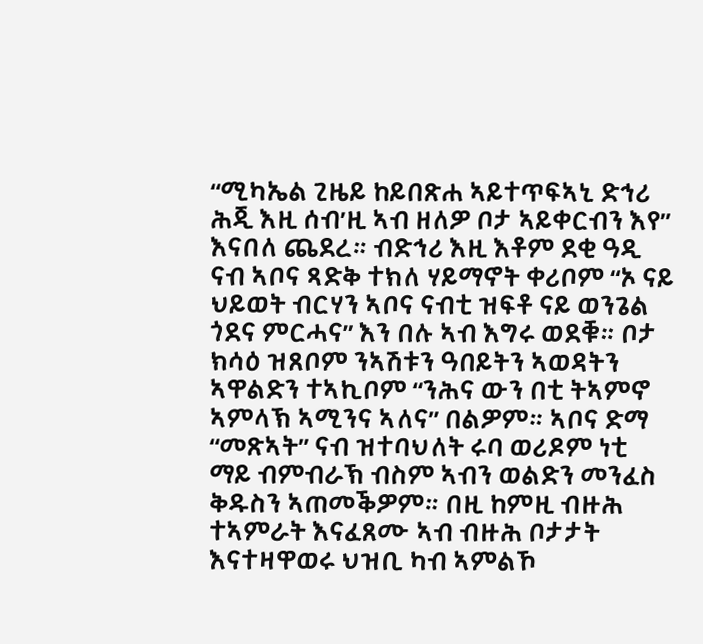“ሚካኤል ጊዜይ ከይበጽሐ ኣይተጥፍኣኒ ድኅሪ ሕጂ እዚ ሰብ’ዚ ኣብ ዘለዎ ቦታ ኣይቀርብን እየ” እናበለ ጨደረ። ብድኅሪ እዚ እቶም ደቂ ዓዲ ናብ ኣቦና ጻድቅ ተክለ ሃይማኖት ቀሪቦም “ኦ ናይ ህይወት ብርሃን ኣቦና ናብቲ ዝፍቶ ናይ ወንጌል ጎደና ምርሓና” እን በሉ ኣብ እግሩ ወደቑ። ቦታ ክሳዕ ዝጸቦም ንኣሽቱን ዓበይትን ኣወዳትን ኣዋልድን ተኣኪቦም “ንሕና ውን በቲ ትኣምኖ ኣምላኽ ኣሚንና ኣለና” በልዎም። ኣቦና ድማ “መጽኣት” ናብ ዝተባህለት ሩባ ወሪዶም ነቲ ማይ ብምብራኽ ብስም ኣብን ወልድን መንፈስ ቅዱስን ኣጠመቕዎም። በዚ ከምዚ ብዙሕ ተኣምራት እናፈጸሙ ኣብ ብዙሕ ቦታታት እናተዛዋወሩ ህዝቢ ካብ ኣምልኾ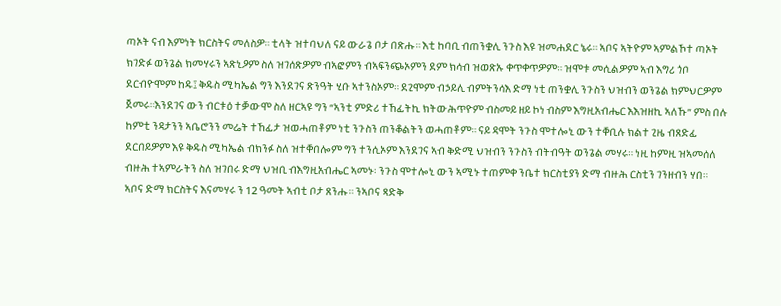ጣኦት ናብ እምነት ክርስትና መለስዎ። ቲላት ዝተባህለ ናይ ውራጌ ቦታ በጽሑ። እቲ ከባቢ ብጠንቋሊ ንጉስ እዩ ዝመሐደር ኔሩ። ኣቦና ኣትዮም ኣምልኾተ ጣኦት ክገድፉ ወንጌል ክመሃሩን ኣጽኒዖም ስለ ዝገሰጽዎም ብኣፎምን ብኣፍንጭኦምን ደም ክሳብ ዝወጽኡ ቀጥቀጥዎም። ዝሞቱ መሲልዎም ኣብ እግሪ ጎቦ ደርብዮሞም ከዱ፤ ቅዱስ ሚካኤል ግን እንደገና ጽንዓት ሂቡ ኣተንስኦም። ደጊሞም ብኃይሊ ብምትንሳእ ድማ ነቲ ጠንቋሊ ንጉስን ህዝብን ወንጌል ክምህርዎም ጀመሩ።እንደገና ውን ብርቱዕ ተቓውሞ ስለ ዘርኣዩ ግን “ኣንቲ ምድሪ ተኸፊትኪ ክትውሕጥዮም ብስመይ ዘይ ኮነ ብስም እግዚአብሔር እእዝዘኪ ኣለኹ” ምስ በሉ ከምቲ ንዳታንን ኣቤሮንን መሬት ተኸፊታ ዝወሓጠቶም ነቲ ንጉስን ጠንቆልትን ወሓጠቶም። ናይ ዳሞት ንጉስ ሞተሎኒ ውን ተቐቢሉ ክልተ ጊዜ ብጸድፊ ደርበይዎም እዩ ቅዱስ ሚካኤል ብክንፉ ስለ ዝተቐበሎም ግን ተንሲኦም እንደገና ኣብ ቅድሚ ህዝብን ንጉስን ብትብዓት ወንጌል መሃሩ። ነዚ ከምዚ ዝኣመሰለ ብዙሕ ተኣምራትን ስለ ዝገበሩ ድማ ህዝቢ ብእግዚአብሔር ኣመኑ፡ ንጉስ ሞተሎኒ ውን ኣሚኑ ተጠምቀ ንቤተ ክርስቲያን ድማ ብዙሕ ርስቲን ገንዘብን ሃበ። ኣቦና ድማ ክርስትና እናመሃሩ ን 12 ዓመት ኣብቲ ቦታ ጸንሑ። ንኣቦና ጻድቅ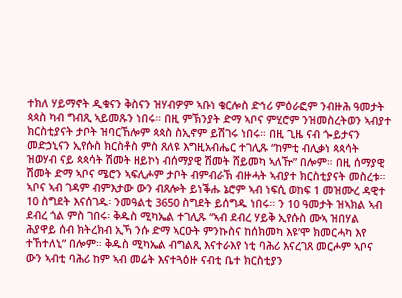ተክለ ሃይማኖት ዲቁናን ቅስናን ዝሃብዎም ኣቡነ ቄርሎስ ድኅሪ ምዕራፎም ንብዙሕ ዓመታት ጳጳስ ካብ ግብጺ ኣይመጹን ነበሩ። በዚ ምኽንያት ድማ ኣቦና ምሂሮም ንዝመስረትወን ኣብያተ ክርስቲያናት ታቦት ዝባርኸሎም ጳጳስ ስኢኖም ይሽገሩ ነበሩ። በዚ ጊዜ ናብ ጐይታናን መድኃኒናን ኢየሱስ ክርስቶስ ምስ ጸለዩ እግዚአብሔር ተገሊጹ “ከምቲ ብሊቃነ ጳጳሳት ዝወሃብ ናይ ጳጳሳት ሽመት ዘይኮነ ብሰማያዊ ሽመት ሸይመካ ኣለዅ” በሎም። በዚ ሰማያዊ ሽመት ድማ ኣቦና ሜሮን ኣፍሊሖም ታቦት ብምብራኽ ብዙሓት ኣብያተ ክርስቲያናት መስረቱ። ኣቦና ኣብ ገዳም ብምእታው ውን ብጸሎት ይነቕሑ ኔሮም ኣብ ነፍሲ ወከፍ 1 መዝሙረ ዳዊተ 10 ስግደት እናሰገዱ፡ ንመዓልቲ 3650 ስግደት ይሰግዱ ነበሩ። ን 10 ዓመታት ዝኣክል ኣብ ደብረ ጎል ምስ ገበሩ፡ ቅዱስ ሚካኤል ተገሊጹ “ኣብ ደብረ ሃይቅ ኢየሱስ ሙኣ ዝበሃል ሕያዋይ ሰብ ክትረክብ ኢኻ ንሱ ድማ ኣርዑት ምንኩስና ከሰክመካ እዩ’ሞ ክመርሓካ እየ ተኸተለኒ” በሎም። ቅዱስ ሚካኤል ብግልጺ እናተራእየ ነቲ ባሕሪ እናረገጸ መርሖም ኣቦና ውን ኣብቲ ባሕሪ ከም ኣብ መሬት እናተጓዕዙ ናብቲ ቤተ ክርስቲያን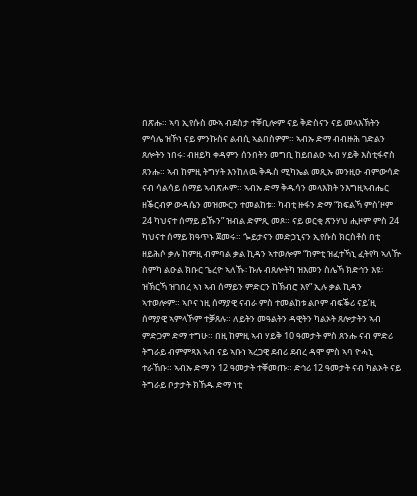በጽሑ። ኣባ ኢየሱስ ሙኣ ብደስታ ተቐቢሎም ናይ ቅድስናን ናይ መላእኽትን ምሳሌ ዝኾነ ናይ ምንኩስና ልብሲ ኣልበስዎም። ኣብኡ ድማ ብብዙሕ ገድልን ጸሎትን ነበሩ፡ ብዘይካ ቀዳምን ሰንበትን መግቢ ከይበልዑ ኣብ ሃይቅ እስቲፋኖስ ጸንሑ። ኣብ ከምዚ ትግሃት እንከለዉ ቅዱስ ሚካኤል መጺኡ መንዚዑ ብምውሳድ ናብ ሳልሳይ ሰማይ ኣብጽሖም። ኣብኡ ድማ ቅዱሳን መላእክት ንእግዚኣብሔር ዘቕርብዎ ውዳሴን መዝሙርን ተመልከቱ። ካብቲ ዙፋን ድማ “ክፍልኻ ምስ’ዞም 24 ካህናተ ሰማይ ይኹን” ዝብል ድምጺ መጾ። ናይ ወርቂ ጽንሃህ ሒዞም ምስ 24 ካህናተ ሰማይ ክዓጥኑ ጀመሩ። ጐይታናን መድኃኒናን ኢየሱስ ክርስቶስ በቲ ዘይሕሶ ቃሉ ከምዚ ብምባል ቃል ኪዳን ኣተወሎም “ከምቲ ዝፈተኻኒ ፈትየካ ኣለዅ ስምካ ልዑል ክቡር ጌረዮ ኣለኹ፡ ኩሉ ብጸሎትካ ዝእመን ስሌኻ ክድኅን እዩ፡ ዝኽርኻ ዝገበረ ኣነ ኣብ ሰማይን ምድርን ከኽብሮ እየ” ኢሉ ቃል ኪዳን ኣተወሎም። ኣቦና ነዚ ሰማያዊ ናብራ ምስ ተመልከቱ ልቦም ብፍቕሪ ናይ’ዚ ሰማያዊ ኣምላኾም ተቓጸሉ። ለይትን መዓልትን ዳዊትን ካልኦት ጸሎታትን ኣብ ምድጋም ድማ ተግሁ። በዚ ከምዚ ኣብ ሃይቅ 10 ዓመታት ምስ ጸንሑ ናብ ምድሪ ትግራይ ብምምጻእ ኣብ ናይ ኣቡነ ኣረጋዊ ደብሪ ደብረ ዳሞ ምስ ኣባ ዮሓኒ ተራኸቡ። ኣብኡ ድማ ን 12 ዓመታት ተቐመጡ። ድኅሪ 12 ዓመታት ናብ ካልኦት ናይ ትግራይ ቦታታት ክኸዱ ድማ ነቲ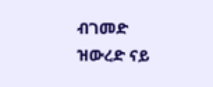ብገመድ ዝውረድ ናይ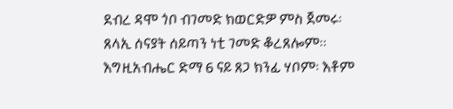ደብረ ዳሞ ጎቦ ብገመድ ክወርድዎ ምስ ጀመሩ፡ ጸላኢ ሰናያት ሰይጣን ነቲ ገመድ ቆረጸሎም። እግዚአብሔር ድማ 6 ናይ ጸጋ ክንፊ ሃቦም፡ እቶም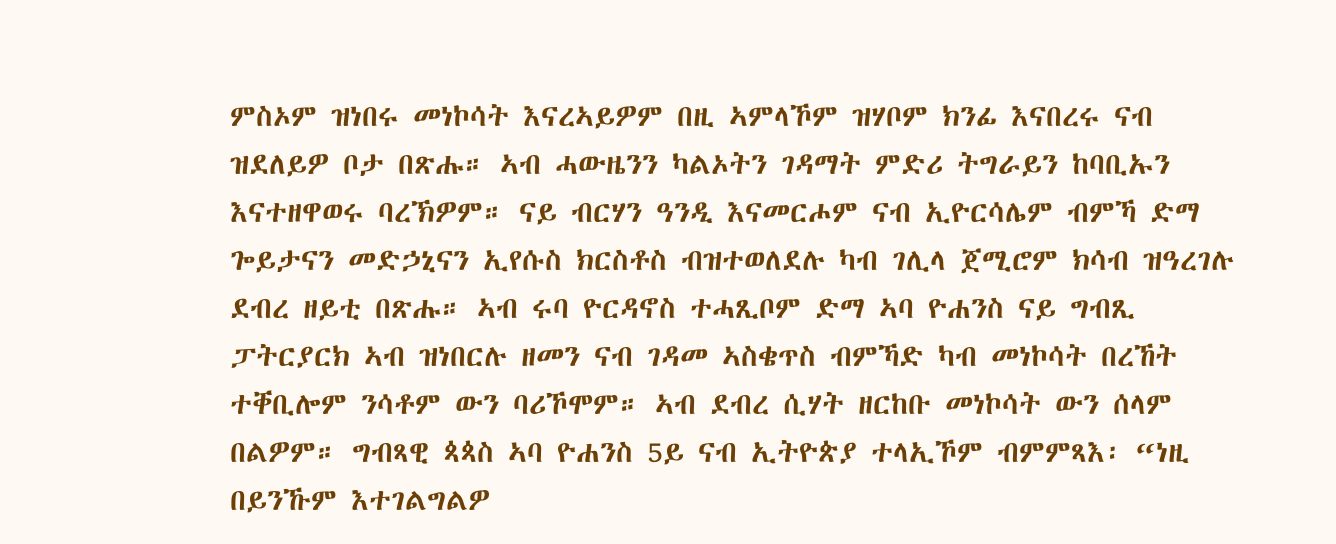ምስኦም ዝነበሩ መነኮሳት እናረኣይዎም በዚ ኣምላኾም ዝሃቦም ክንፊ እናበረሩ ናብ ዝደለይዎ ቦታ በጽሑ። ኣብ ሓውዜንን ካልኦትን ገዳማት ምድሪ ትግራይን ከባቢኡን እናተዘዋወሩ ባረኽዎም። ናይ ብርሃን ዓንዲ እናመርሖም ናብ ኢዮርሳሌም ብምኻ ድማ ጐይታናን መድኃኒናን ኢየሱስ ክርስቶስ ብዝተወለደሉ ካብ ገሊላ ጀሚሮም ክሳብ ዝዓረገሉ ደብረ ዘይቲ በጽሑ። ኣብ ሩባ ዮርዳኖስ ተሓጺቦም ድማ ኣባ ዮሐንስ ናይ ግብጺ ፓትርያርክ ኣብ ዝነበርሉ ዘመን ናብ ገዳመ ኣስቄጥስ ብምኻድ ካብ መነኮሳት በረኸት ተቐቢሎም ንሳቶም ውን ባሪኾሞም። ኣብ ደብረ ሲሃት ዘርከቡ መነኮሳት ውን ሰላም በልዎም። ግብጻዊ ጳጳስ ኣባ ዮሐንስ 5ይ ናብ ኢትዮጵያ ተላኢኾም ብምምጻእ፡ “ነዚ በይንኹም እተገልግልዎ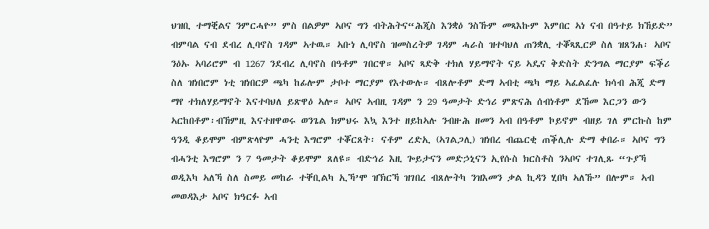ህዝቢ ተማቒልና ንምርሓዮ” ምስ በልዎም ኣቦና ግን ብትሕትና“ሕጂስ እንቋዕ ንስኹም መጻእኩም እምበር ኣነ ናብ በዓተይ ክኸይድ” ብምባል ናብ ደብረ ሊባኖስ ገዳም ኣተዉ። ኣቡነ ሊባኖስ ዝመስረትዎ ገዳም ሓራስ ዝተባህለ ጠንቋሊ ተቖጻጺርዎ ስለ ዝጸንሐ፡ ኣቦና ንዕኡ ኣባሪሮም ብ 1267 ንደብረ ሊባኖስ በዓቶም ገበርዋ። ኣቦና ጻድቅ ተክለ ሃይማኖት ናይ ኣዴና ቅድስት ድንግል ማርያም ፍቕሪ ስለ ዝነበሮም ነቲ ዝነበርዎ ጫካ ከፊሎም ታቦተ ማርያም የእተውሉ። ብጸሎቶም ድማ ኣብቲ ጫካ ማይ ኣፈልፈሉ ክሳብ ሕጂ ድማ ማየ ተክለሃይማኖት እናተባህለ ይጽዋዕ ኣሎ። ኣቦና ኣብዚ ገዳም ን 29 ዓመታት ድኅሪ ምጽናሕ ሰብነቶም ደኸመ እርጋን ውን ኣርከበቶም፡ብኸምዚ እናተዘዋወሩ ወንጌል ክምህሩ እኳ እንተ ዘይከኣሉ ንብዙሕ ዘመን ኣብ በዓቶም ኮይኖም ብዘይ ገለ ምርኩስ ከም ዓንዲ ቆይሞም ብምጽላዮም ሓንቲ እግሮም ተቖርጸት፡ ናቶም ረድኢ (ኣገልጋሊ) ዝነበረ ብጨርቂ ጠቕሊሉ ድማ ቀበራ። ኣቦና ግን ብሓንቲ እግሮም ን 7 ዓመታት ቆይሞም ጸለዩ። ብድኅሪ እዚ ጐይታናን መድኃኒናን ኢየሱስ ክርስቶስ ንኣቦና ተገሊጹ “ጉያኻ ወዲእካ ኣለኻ ስለ ስመይ መከራ ተቐቢልካ ኢኻ’ሞ ዝኽርኻ ዝገበረ ብጸሎትካ ንዝእመን ቃል ኪዳን ሂበካ ኣለኹ” በሎም። ኣብ መወዳእታ ኣቦና ክዓርፉ ኣብ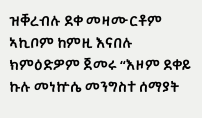ዝቐረብሉ ደቀ መዛሙርቶም ኣኪቦም ከምዚ እናበሉ ክምዕድዎም ጀመሩ “እዞም ደቀይ ኩሉ መነኵሴ መንግስተ ሰማያት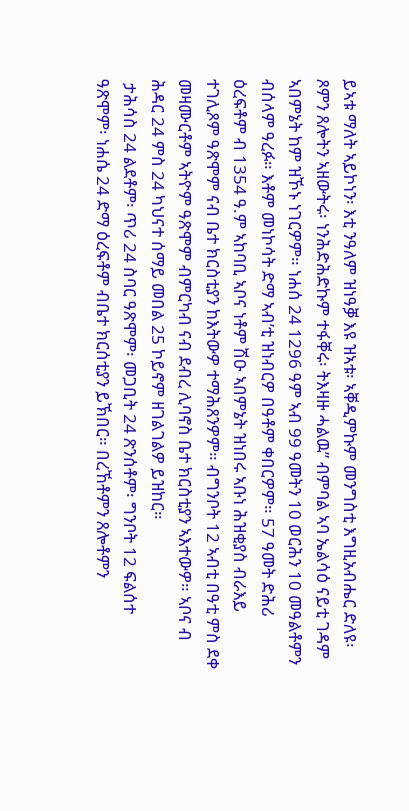ይኣቱ ማለት ኣይኮነን፡ እቲ ንዓለም ዝነዓቓ እዩ ዝኣቱ፡ ኣቐዲምኩም መንግስቲ እግዚአብሔር ድለዩ፡ ጾምን ጸሎትን ኣዘውትሩ፡ ነንሕድሕድኩም ተፋቐሩ፡ ትእዛዙ ሓልዉ” ብምባል ኣባ ኤልሳዕ ናይቲ ገዳም ኣበምኔት ከም ዝኾኑ ነገርዎም። ነሐሰ 24 1296 ዓም ኣብ 99 ዓመትን 10 ወርሕን 10 መዓልቶምን ብሰላም ዓረፉ። እቶም መነኮሳት ድማ ኣብ’ቲ ዝነብርዎ በዓቶም ቀበርዎም። 57 ዓመት ድሕሪ ዕረፍቶም ብ 1354 ዓ.ም ኣከባቢ ኣቦና ነቶም ሽዑ ኣበምኔት ዝነበሩ ኣቡነ ሕዝቂያስ ብራእይ ተገሊጾም ዓጽሞም ናብ ቤተ ክርስቲያን ከእትውዎ ተማሕጸንዎም። ብግንቦት 12 ኣብቲ በዓቲ ምስ ደቀ መዛሙርቶም ኣትዮም ዓጽሞም ብምርካብ ናብ ደብረ ሊባኖስ ቤተ ክርስቲያን ኣእተውዎ። ኣቦና ብ ሕዳር 24 ምስ 24 ካህናተ ሰማይ መበል 25 ኮይኖም ዘገልገልዎ ይዝከር።
 ታሕሳስ 24 ልደቶም፡ ጥሪ 24 ስባር ዓጽሞም፡ መጋቢት 24 ጽንሰቶም፡ ግንቦት 12 ፍልሰተ ዓጽሞም፡ ነሐሴ 24 ድማ ዕረፍቶም ብቤተ ክርሰቲያን ይኽበር። በረኸቶምን ጸሎቶምን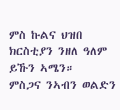ምስ ኩልና ህዝበ ክርስቲያን ንዘለ ዓለም ይኹን ኣሜን።
ምስጋና ንኣብን ወልድን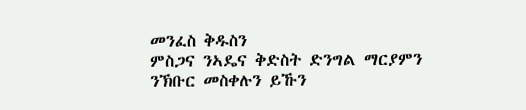መንፈስ ቅዱስን
ምስጋና ንኣዴና ቅድስት ድንግል ማርያምን
ንኽቡር መስቀሉን ይኹን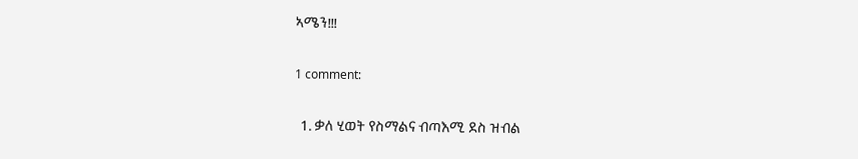ኣሜን!!!

1 comment:

  1. ቃለ ሂወት የስማልና ብጣእሚ ደስ ዝብል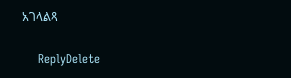አገላልጻ

    ReplyDelete